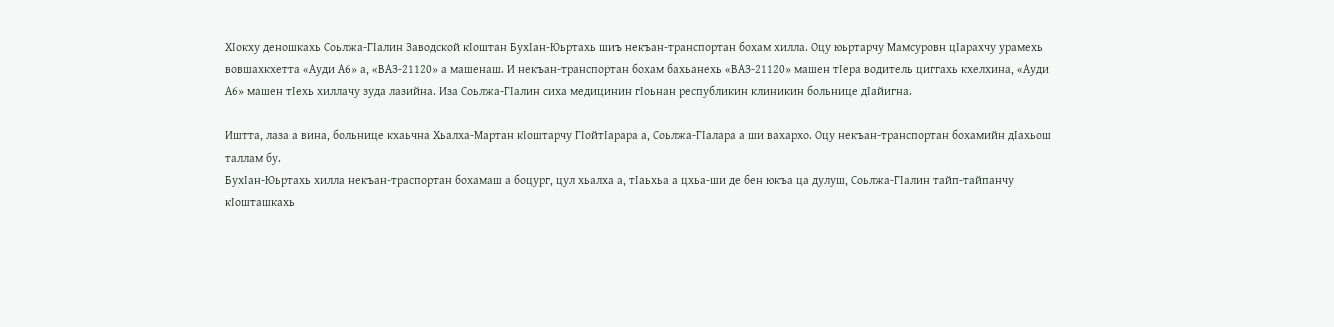ХIокху деношкахь Соьлжа-ГIалин Заводской кIоштан БухIан-Юьртахь шиъ некъан-транспортан бохам хилла. Оцу юьртарчу Мамсуровн цIарахчу урамехь вовшахкхетта «Ауди А6» а, «ВАЗ-21120» а машенаш. И некъан-транспортан бохам бахьанехь «ВАЗ-21120» машен тIера водитель циггахь кхелхина, «Ауди А6» машен тIехь хиллачу зуда лазийна. Иза Соьлжа-ГIалин сиха медицинин гIоьнан республикин клиникин больнице дIайигна.

Иштта, лаза а вина, больнице кхаьчна Хьалха-Мартан кIоштарчу ГIойтIарара а, Соьлжа-ГIалара а ши вахархо. Оцу некъан-транспортан бохамийн дIахьош таллам бу.
БухIан-Юьртахь хилла некъан-траспортан бохамаш а боцург, цул хьалха а, тIаьхьа а цхьа-ши де бен юкъа ца дулуш, Соьлжа-ГIалин тайп-тайпанчу кIошташкахь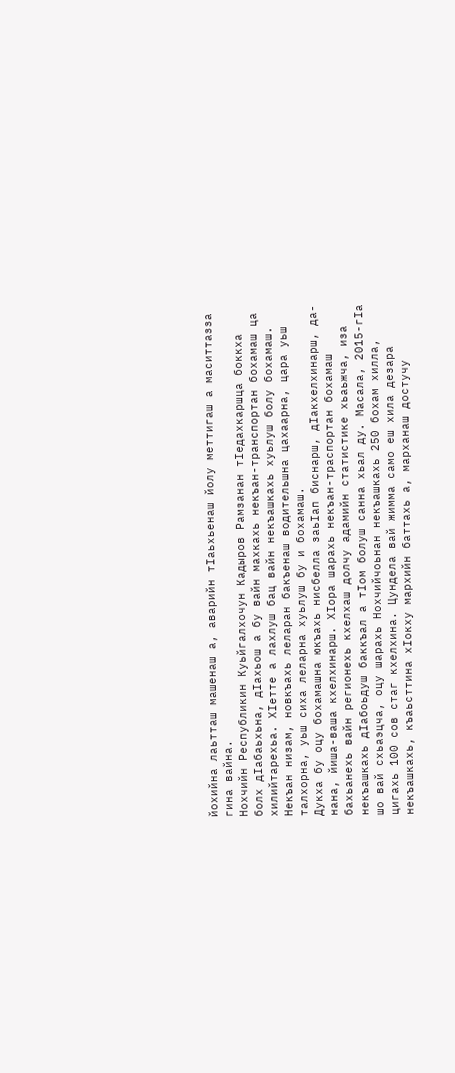йохийна лаьтташ машенаш а, аварийн тIаьхьенаш йолу меттигаш а маситтазза гина вайна.
Нохчийн Республикин Куьйгалхочун Кадыров Рамзанан тIедахкаршца боккха болх дIабаьхьна, дIахьош а бу вайн махкахь некъан-транспортан бохамаш ца хилийтарехьа. ХIетте а лахлуш бац вайн некъашкахь хуьлуш болу бохамаш. Некъан низам, новкъахь леларан бакъенаш водительшна цахаарна, цара уьш талхорна, уьш сиха леларна хуьлуш бу и бохамаш.
Дукха бу оцу бохамашна юкъахь нисбелла заьIап биснарш, дIакхелхинарш, да-нана, йиша-ваша кхелхинарш. ХIора шарахь некъан-траспортан бохамаш бахьанехь вайн регионехь кхелхаш долчу адамийн статистике хьаьжча, иза некъашкахь дIабоьдуш баккъал а тIом болуш санна хьал ду. Масала, 2015-гIа шо вай схьаэцча, оцу шарахь Нохчийчоьнан некъашкахь 250 бохам хилла, цигахь 100 сов стаг кхелхина. Цундела вай жимма само еш хила дезара некъашкахь, къаьсттина хIокху мархийн баттахь а, марханаш достучу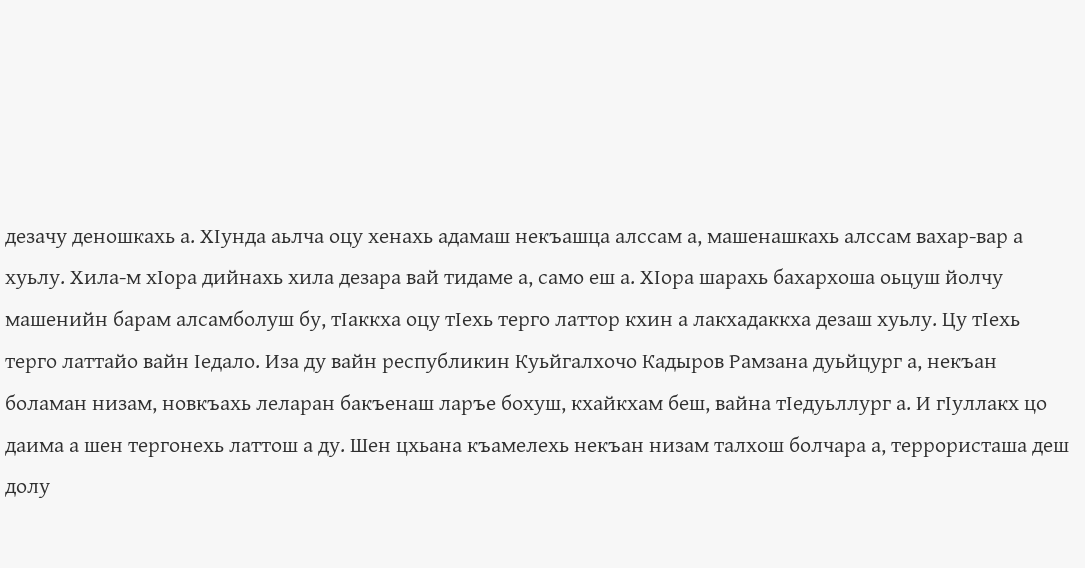дезачу деношкахь а. ХIунда аьлча оцу хенахь адамаш некъашца алссам а, машенашкахь алссам вахар-вар а хуьлу. Хила-м хIора дийнахь хила дезара вай тидаме а, само еш а. ХIора шарахь бахархоша оьцуш йолчу машенийн барам алсамболуш бу, тIаккха оцу тIехь терго латтор кхин а лакхадаккха дезаш хуьлу. Цу тIехь терго латтайо вайн Iедало. Иза ду вайн республикин Куьйгалхочо Кадыров Рамзана дуьйцург а, некъан боламан низам, новкъахь леларан бакъенаш ларъе бохуш, кхайкхам беш, вайна тIедуьллург а. И гIуллакх цо даима а шен тергонехь латтош а ду. Шен цхьана къамелехь некъан низам талхош болчара а, террористаша деш долу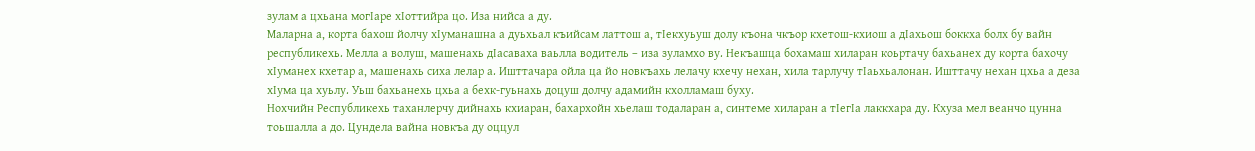зулам а цхьана могIаре хIоттийра цо. Иза нийса а ду.
Маларна а, корта бахош йолчу хIуманашна а дуьхьал къийсам латтош а, тIекхуьуш долу къона чкъор кхетош-кхиош а дIахьош боккха болх бу вайн республикехь. Мелла а волуш, машенахь дIасаваха ваьлла водитель – иза зуламхо ву. Некъашца бохамаш хиларан коьртачу бахьанех ду корта бахочу хIуманех кхетар а, машенахь сиха лелар а. Ишттачара ойла ца йо новкъахь лелачу кхечу нехан, хила тарлучу тIаьхьалонан. Ишттачу нехан цхьа а деза хIума ца хуьлу. Уьш бахьанехь цхьа а бехк-гуьнахь доцуш долчу адамийн кхолламаш буху.
Нохчийн Республикехь таханлерчу дийнахь кхиаран, бахархойн хьелаш тодаларан а, синтеме хиларан а тIегIа лаккхара ду. Кхуза мел веанчо цунна тоьшалла а до. Цундела вайна новкъа ду оццул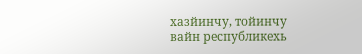хазйинчу, тойинчу вайн республикехь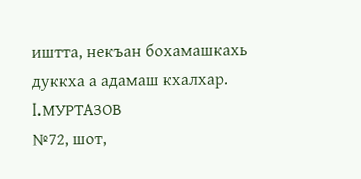иштта, некъан бохамашкахь дуккха а адамаш кхалхар.
I.МУРТАЗОВ
№72, шот,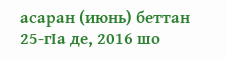асаран (июнь) беттан 25-гIа де, 2016 шо